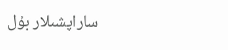ساراپشىلار بۇل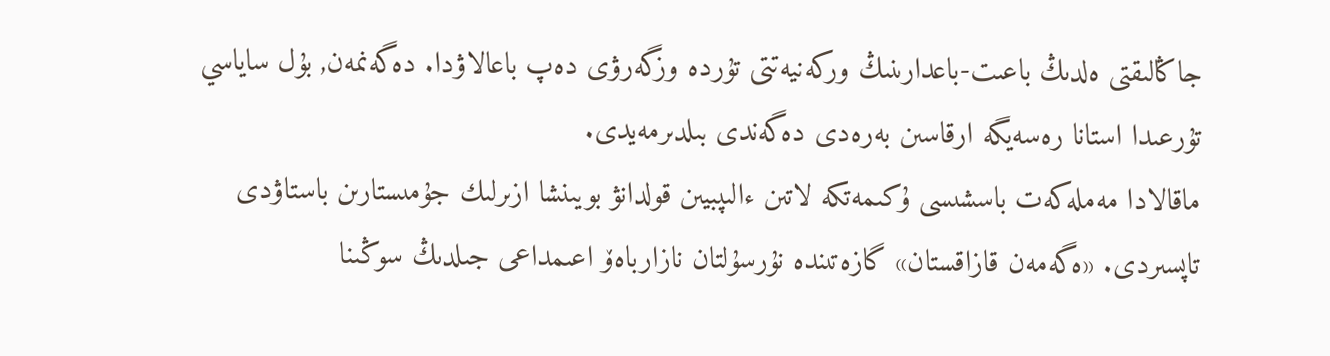جاڭالىقتى ەلدىڭ باعىت-باعدارىنىڭ وركەنيەتتى تۇردە وزگەرۋى دەپ باعالاۋدا. دەگەنمەن, بۇل ساياسي تۇرعىدا استانا رەسەيگە ارقاسىن بەرەدى دەگەندى بىلدىرمەيدى.
ماقالادا مەملەكەت باسشىسى ۇكىمەتكە لاتىن ءالىپبيىن قولدانۋ بويىنشا ازىرلىك جۇمىستارىن باستاۋدى تاپسىردى. «ەگەمەن قازاقستان» گازەتىندە نۇرسۇلتان نازارباەۆ اعىمداعى جىلدىڭ سوڭىنا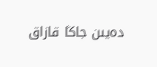دەيىن جاڭا قازاق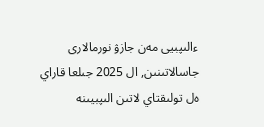ءالىپبيى مەن جازۋ نورمالارى جاسالاتىنىن, ال 2025 جىلعا قاراي ەل تولىقتاي لاتىن الىپبيىنە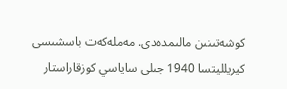كوشەتىنىن مالىمدەدى. مەملەكەت باسشىسى كيريلليتسا 1940 جىلى ساياسي كوزقاراستار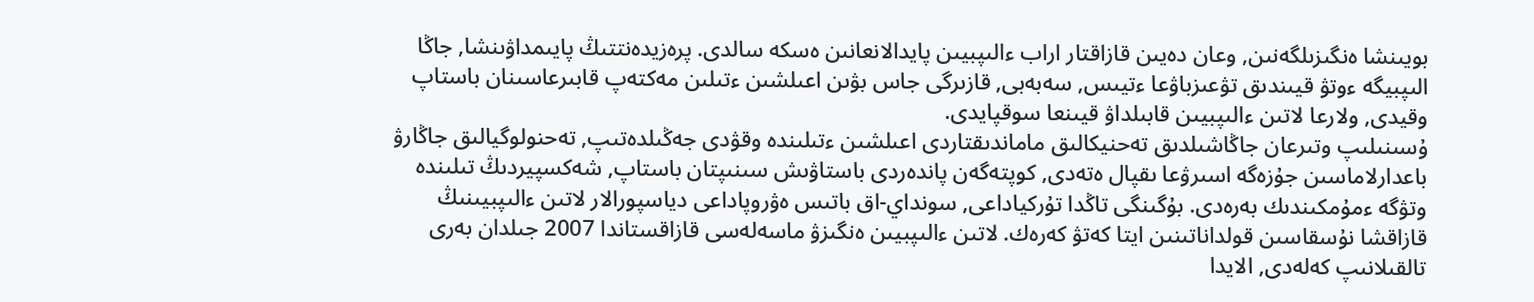بويىنشا ەنگىزىلگەنىن, وعان دەيىن قازاقتار اراب ءالىپبيىن پايدالانعانىن ەسكە سالدى. پرەزيدەنتتىڭ پايىمداۋىنشا, جاڭا الىپبيگە ءوتۋ قيىندىق تۋعىزباۋعا ءتيىس, سەبەبى, قازىرگى جاس بۋىن اعىلشىن ءتىلىن مەكتەپ قابىرعاسىنان باستاپ وقيدى, ولارعا لاتىن ءالىپبيىن قابىلداۋ قيىنعا سوقپايدى.
ۇسىنىلىپ وتىرعان جاڭاشىلدىق تەحنيكالىق ماماندىقتاردى اعىلشىن ءتىلىندە وقۋدى جەڭىلدەتىپ, تەحنولوگيالىق جاڭارۋ باعدارلاماسىن جۇزەگە اسىرۋعا ىقپال ەتەدى, كوپتەگەن پاندەردى باستاۋىش سىنىپتان باستاپ, شەكسپيردىڭ تىلىندە وتۋگە ءمۇمكىندىك بەرەدى. بۇگىنگى تاڭدا تۇركياداعى, سونداي-اق باتىس ەۋروپاداعى دياسپورالار لاتىن ءالىپبيىنىڭ قازاقشا نۇسقاسىن قولداناتىنىن ايتا كەتۋ كەرەك. لاتىن ءالىپبيىن ەنگىزۋ ماسەلەسى قازاقستاندا 2007 جىلدان بەرى تالقىلانىپ كەلەدى, الايدا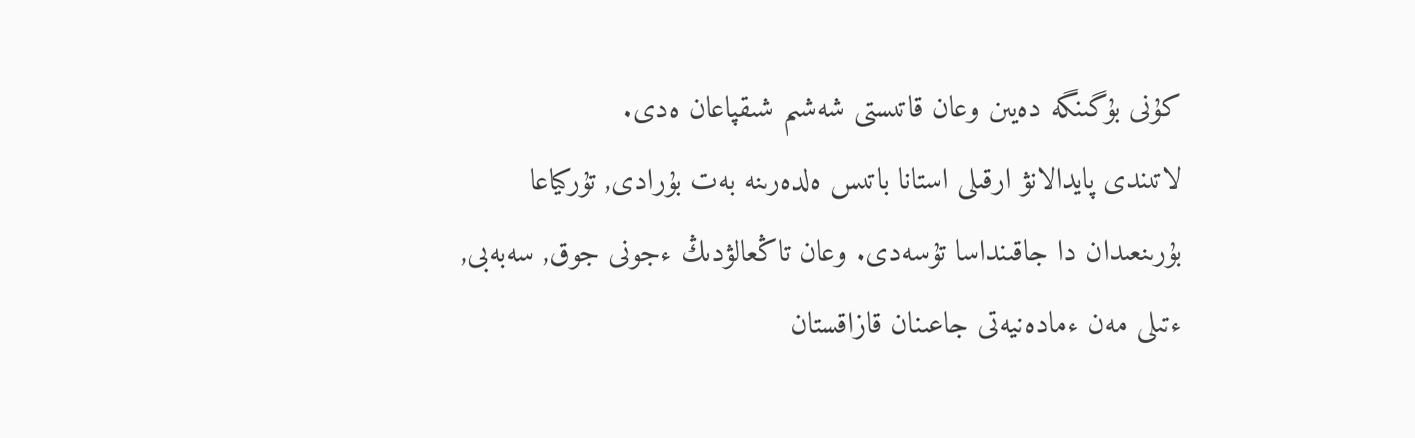كۇنى بۇگىنگە دەيىن وعان قاتىستى شەشىم شىقپاعان ەدى.
لاتىندى پايدالانۋ ارقىلى استانا باتىس ەلدەرىنە بەت بۇرادى, تۇركياعا بۇرىنعىدان دا جاقىنداسا تۇسەدى. وعان تاڭعالۋدىڭ ءجونى جوق, سەبەبى, ءتىلى مەن ءمادەنيەتى جاعىنان قازاقستان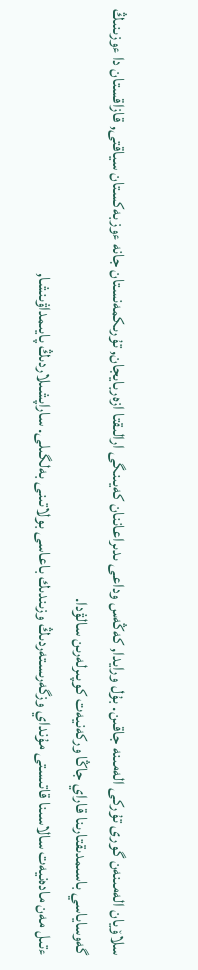سلاۆيان الەمىنەن گورى تۇركى الەمىنە جاقىن. بۇل ورايدا, كەڭەس وداعى ىدىراعاننان كەيىنگى ارالىقتا ازەربايجان, تۇرىكمەنستان جانە ءوزبەكستان سياقتى, قازاقستان دا ءوزىنىڭ گەوساياسي باسىمدىقتارىنا قاراي جاڭا وركەنيەت كوپىرلەرىن سالۋدا.
ءتىل مەن مادەنيەت سالاسىنا قاتىستى مۇنداي وزگەرىستەردىڭ وزىندىك باعاسى بولاتىنى بەلگىلى. ساراپشىلاردىڭ پايىمداۋىنشا,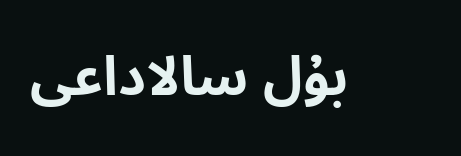بۇل سالاداعى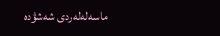ماسەلەلەردى شەشۋدە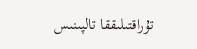تۇراقتىلىققا تالپىنىس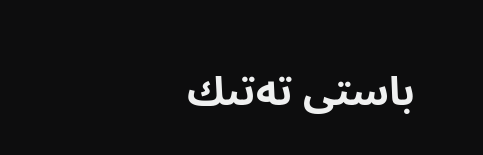باستى تەتىك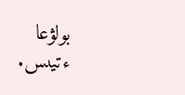بولۋعا ءتيىس.